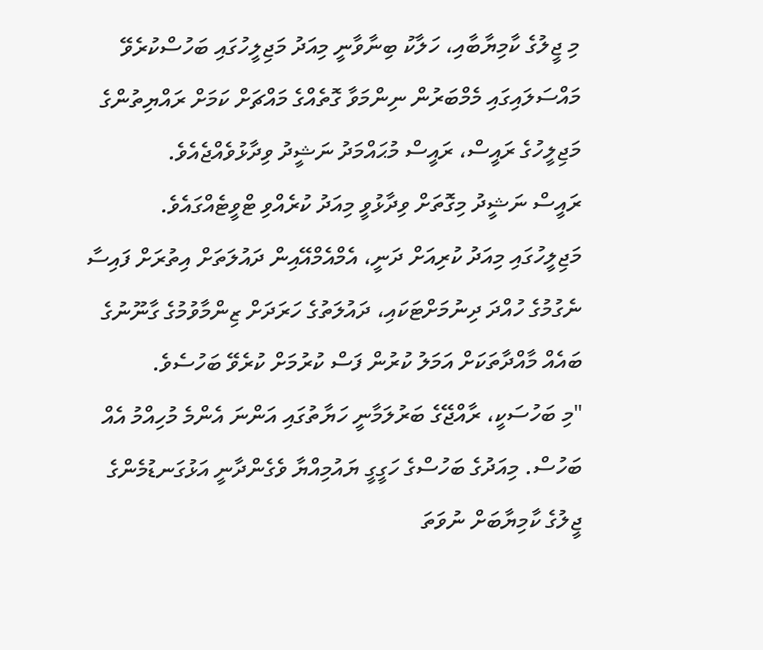މި ޖީލުގެ ކާމިޔާބާއި، ހަލާކު ބިނާވާނީ މިއަދު މަޖިލީހުގައި ބަހުސްކުރެވޭ މައްސަލައިގައި މެމްބަރުން ނިންމަވާ ގޮތެއްގެ މައްޗަށް ކަމަށް ރައްޔިތުންގެ މަޖިލީހުގެ ރައީސް، ރައީސް މުޙައްމަދު ނަޝީދު ވިދާޅުވެއްޖެއެވެ.
ރައީސް ނަޝީދު މިގޮތަށް ވިދާޅުވީ މިއަދު ކުރެއްވި ޓްވީޓެއްގައެވެ.
މަޖިލީހުގައި މިއަދު ކުރިއަށް ދަނީ، އެމްއެމްއޭއިން ދައުލަތަށް އިތުރަށް ފައިސާ ނެގުމުގެ ހުއްދަ ދިނުމަށްޓަކައި، ދައުލަތުގެ ހަރަދަށް ޒިންމާވުމުގެ ގާނޫނުގެ ބައެއް މާއްދާތަކަށް އަމަލު ކުރުން ފަސް ކުރުމަށް ކުރެވޭ ބަހުސެވެ.
"މި ބަހުސަކީ، ރާއްޖޭގެ ބަރުލަމާނީ ހަޔާތުގައި އަންނަ އެންމެ މުހިއްމު އެއް ބަހުސް. މިއަދުގެ ބަހުސްގެ ހަގީގީ ޔައުމިއްޔާ ވެގެންދާނީ އަޅުގަނޑުމެންގެ ޖީލުގެ ކާމިޔާބަށް ނުވަތަ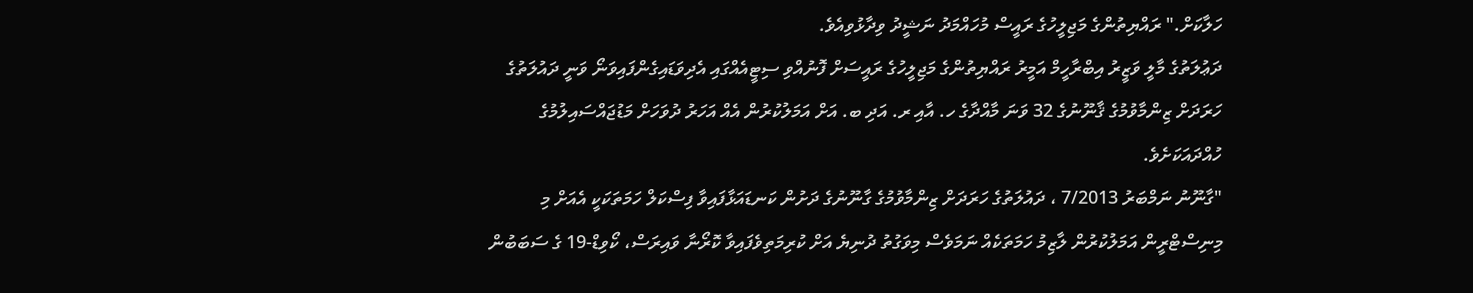ހަލާކަށް." ރައްޔިތުންގެ މަޖިލީހުގެ ރައީސް މުހައްމަދު ނަޝީދު ވިދާޅުވިއެވެ.
ދަޢުލަތުގެ މާލީ ވަޒީރު އިބްރާހީމް އަމީރު ރައްޔިތުންގެ މަޖިލީހުގެ ރައީސަށް ފޮނުއްވި ސިޓީއެއްގައި އެދިވަޑައިގެންފައިވަނޯ ވަނީ ދައުލަތުގެ ހަރަދަށް ޒިންމާވުމުގެ ޤާނޫނުގެ 32 ވަނަ މާއްދާގެ ހ. އާއި ރ. އަދި ބ. އަށް އަމަލުކުރުން އެއް އަހަރު ދުވަހަށް މަޑުޖައްސައިލުމުގެ ހުއްދައަކަށެވެ.
"ގާނޫނު ނަމްބަރު 7/2013 ، ދައުލަތުގެ ހަރަދަށް ޒިންމާވުމުގެ ގާނޫނުގެ ދަށުން ކަނޑައަޅާފައިވާ ފިސްކަލް ހަމަތަކަކީ އެއަށް މި މިނިސްޓްރީން އަމަލުކުރުން ލާޒިމު ހަމަތަކެއް ނަމަވެސް މިވަގުތު ދުނިޔެ އަށް ކުރިމަތިވެފައިވާ ކޮރޯނާ ވައިރަސް، ކޯވިޑް-19 ގެ ސަބަބުން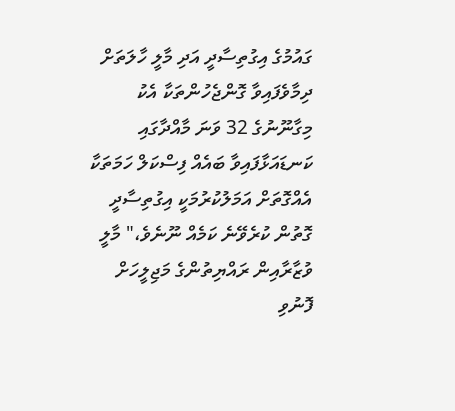ގައުމުގެ އިގުތިސާދީ އަދި މާލީ ހާލަތަށް ދިމާވެފައިވާ ގޮންޖެހުންތަކާ އެކު މިގާނޫނުގެ 32 ވަނަ މާއްދާގައި ކަނޑައަޅާފައިވާ ބައެއް ފިސްކަލް ހަމަތަކާ އެއްގޮތަށް އަމަލުކުރުމަކީ އިގުތިސާދީ ގޮތުން ކުރެވޭނެ ކަމެއް ނޫނެވެ،" މާލީ ވުޒާރާއިން ރައްޔިތުންގެ މަޖިލީހަށް ފޮނުވި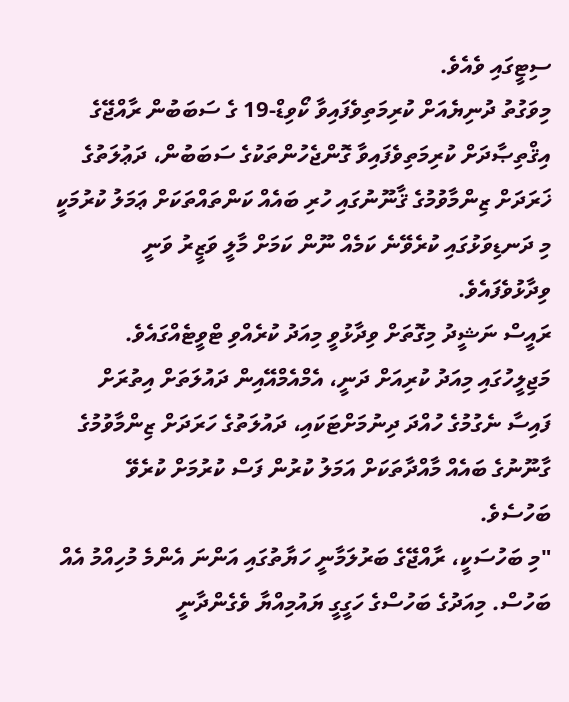ސިޓީގައި ވެއެވެ.
މިވަގުތު ދުނިޔެއަށް ކުރިމަތިވެފައިވާ ކޯވިޑް-19 ގެ ސަބަބުން ރާއްޖޭގެ އިޤްތިޞާދަށް ކުރިމަތިވެފައިވާ ގޮންޖެހުންތަކުގެ ސަބަބުން، ދަޢުލަތުގެ ޚަރަދަށް ޒިންމާވުމުގެ ޤާނޫނުގައި ހުރި ބައެއް ކަންތައްތަކަށް ޢަމަލު ކުރުމަކީ މި ދަނޑިވަޅުގައި ކުރެވޭނެ ކަމެއް ނޫން ކަމަށް މާލީ ވަޒީރު ވަނީ ވިދާޅުވެފައެވެ.
ރައީސް ނަޝީދު މިގޮތަށް ވިދާޅުވީ މިއަދު ކުރެއްވި ޓްވީޓެއްގައެވެ.
މަޖިލީހުގައި މިއަދު ކުރިއަށް ދަނީ، އެމްއެމްއޭއިން ދައުލަތަށް އިތުރަށް ފައިސާ ނެގުމުގެ ހުއްދަ ދިނުމަށްޓަކައި، ދައުލަތުގެ ހަރަދަށް ޒިންމާވުމުގެ ގާނޫނުގެ ބައެއް މާއްދާތަކަށް އަމަލު ކުރުން ފަސް ކުރުމަށް ކުރެވޭ ބަހުސެވެ.
"މި ބަހުސަކީ، ރާއްޖޭގެ ބަރުލަމާނީ ހަޔާތުގައި އަންނަ އެންމެ މުހިއްމު އެއް ބަހުސް. މިއަދުގެ ބަހުސްގެ ހަގީގީ ޔައުމިއްޔާ ވެގެންދާނީ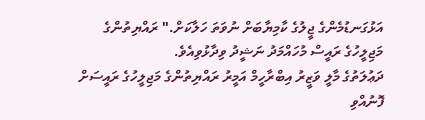އަޅުގަނޑުމެންގެ ޖީލުގެ ކާމިޔާބަށް ނުވަތަ ހަލާކަށް." ރައްޔިތުންގެ މަޖިލީހުގެ ރައީސް މުހައްމަދު ނަޝީދު ވިދާޅުވިއެވެ.
ދަޢުލަތުގެ މާލީ ވަޒީރު އިބްރާހީމް އަމީރު ރައްޔިތުންގެ މަޖިލީހުގެ ރައީސަށް ފޮނުއްވި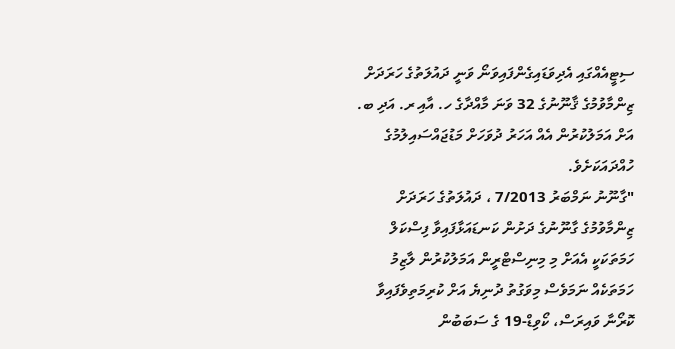ސިޓީއެއްގައި އެދިވަޑައިގެންފައިވަނޯ ވަނީ ދައުލަތުގެ ހަރަދަށް ޒިންމާވުމުގެ ޤާނޫނުގެ 32 ވަނަ މާއްދާގެ ހ. އާއި ރ. އަދި ބ. އަށް އަމަލުކުރުން އެއް އަހަރު ދުވަހަށް މަޑުޖައްސައިލުމުގެ ހުއްދައަކަށެވެ.
"ގާނޫނު ނަމްބަރު 7/2013 ، ދައުލަތުގެ ހަރަދަށް ޒިންމާވުމުގެ ގާނޫނުގެ ދަށުން ކަނޑައަޅާފައިވާ ފިސްކަލް ހަމަތަކަކީ އެއަށް މި މިނިސްޓްރީން އަމަލުކުރުން ލާޒިމު ހަމަތަކެއް ނަމަވެސް މިވަގުތު ދުނިޔެ އަށް ކުރިމަތިވެފައިވާ ކޮރޯނާ ވައިރަސް، ކޯވިޑް-19 ގެ ސަބަބުން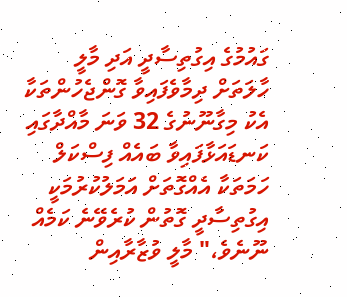ގައުމުގެ އިގުތިސާދީ އަދި މާލީ ހާލަތަށް ދިމާވެފައިވާ ގޮންޖެހުންތަކާ އެކު މިގާނޫނުގެ 32 ވަނަ މާއްދާގައި ކަނޑައަޅާފައިވާ ބައެއް ފިސްކަލް ހަމަތަކާ އެއްގޮތަށް އަމަލުކުރުމަކީ އިގުތިސާދީ ގޮތުން ކުރެވޭނެ ކަމެއް ނޫނެވެ،" މާލީ ވުޒާރާއިން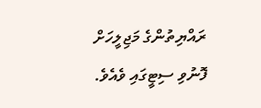ރައްޔިތުންގެ މަޖިލީހަށް ފޮނުވި ސިޓީގައި ވެއެވެ.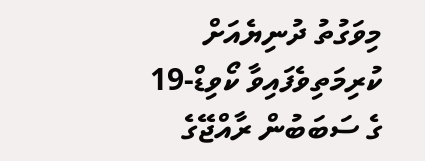މިވަގުތު ދުނިޔެއަށް ކުރިމަތިވެފައިވާ ކޯވިޑް-19 ގެ ސަބަބުން ރާއްޖޭގެ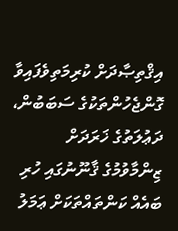އިޤްތިޞާދަށް ކުރިމަތިވެފައިވާ ގޮންޖެހުންތަކުގެ ސަބަބުން، ދަޢުލަތުގެ ޚަރަދަށް ޒިންމާވުމުގެ ޤާނޫނުގައި ހުރި ބައެއް ކަންތައްތަކަށް ޢަމަލު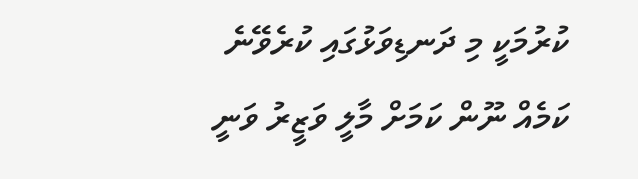ކުރުމަކީ މި ދަނޑިވަޅުގައި ކުރެވޭނެ ކަމެއް ނޫން ކަމަށް މާލީ ވަޒީރު ވަނީ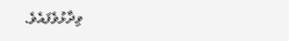ވިދާޅުވެފައެވެ.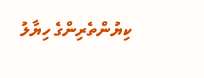ކިޔުންތެރިންގެ ހިޔާލު